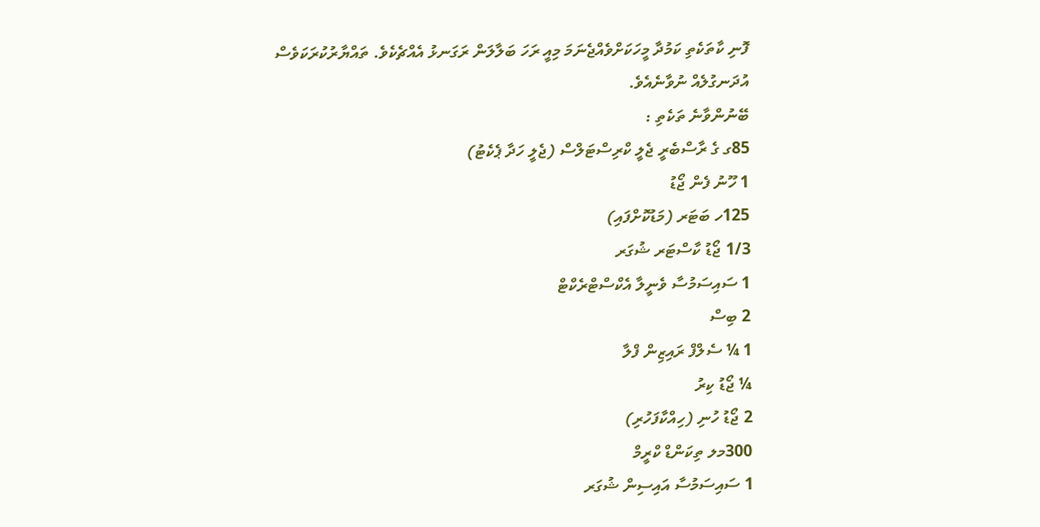ފޮނި ކާތަކެތި ކަމުދާ މީހަކަށްވެއްޖެނަމަ މިއީ ރަހަ ބަލާލަން ރަގަނޅު އެއްޗެކެވެ. ތައްޔާރުކުރަކަވެސް އުދަނގުލެއް ނުވާނެއެވެ.
ބޭނުންވާނެ ތަކެތި :
85ގ ގެ ރާސްބެރީ ޖެލީ ކްރިސްޓަލްސް (ޖެލީ ހަދާ ޕެކެޓު)
1 ހޫނު ފެން ޖޯޑު
125ހ ބަޓަރ (މަޑުކޮށްފައި)
1/3 ޖޯޑު ކާސްޓަރ ޝުގަރ
1 ސައިސަމުސާ ވެނީލާ އެކްސްޓްރެކްޓް
2 ބިސް
1 ¼ ސެލްފް ރައިޒިން ފްލާ
¼ ޖޯޑު ކިރު
2 ޖޯޑު ހުނި (ހިއްކާފަހުރި)
300މލ ތިކަންޑް ކްރީމް
1 ސައިސަމުސާ އައިސިން ޝުގަރ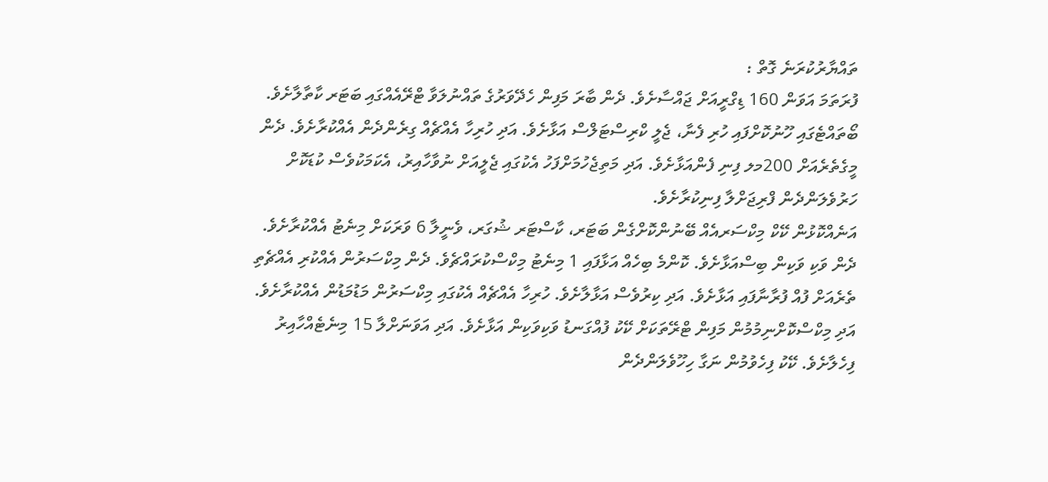ތައްޔާރުކުރަނެ ގޮތް :
ފުރަތަމަ އަވަން 160 ޑިގްރީއަށް ޖައްސާށެވެ. ދެން ބާރަ މަފިން ހެދޭވަރުގެ ތައްނުލަވާ ޓްރޭއެއްގައި ބަޓަރ ކާތާލާށެވެ.
ބޯތައްޓެގައި ހޫނުކޮށްފައި ހުރި ފެނާ، ޖެލީ ކްރިސްޓަލްސް އަޅާށެވެ. އަދި ހުރިހާ އެއްޗެއް ގިރެންދެން އެއްކުރާށެވެ. ދެން މީގެތެރެއަށް 200މލ ފިނި ފެންއަޅާށެވެ. އަދި މަތިޖެހުމަށްފަހު އެކުގައި ޖެލީއަށް ނުވާހާއިރު، އެކަމަކުވެސް ކުޑަކޮށް ހަރުވެލަންދެން ފްރިޖަށްލާ ފިނިކުރާށެވެ.
އަނެއްކޮޅުން ކޭކް މިކްސަރއެއް ބޭނުންކޮށްގެން ބަޓަރ، ކާސްޓަރ ޝުގަރ، ވެނީލާ 6 ވަރަކަށް މިނެޓު އެއްކުރާށެވެ. ދެން ވަކި ވަކިން ބިސްއަޅާށެވެ. ކޮންމެ ބިހެއް އަޅާފައި 1 މިނެޓު މިކްސްކުރައްޗެވެ. ދެން މިކްސަރުން އެއްކުރި އެއްޗެތި ތެރެއަށް ފުއް ފުރާނާފައި އަޅާށެވެ. އަދި ކިރުވެސް އަޅާލާށެވެ. ހުރިހާ އެއްޗެއް އެކުގައި މިކްސަރުން މަޑުމަޑުން އެއްކުރާށެވެ. އަދި މިކްސްކޮށްނިމުމުން މަފިން ޓްރޭތަކަށް ކޭކު ފުއްގަނޑު ވަކިވަކިން އަޅާށެވެ. އަދި އަވަނަށްލާ 15 މިނެޓެއްހާއިރު ފިހެލާށެވެ. ކޭކު ފިހެވުމުން ނަގާ ހިހޫވެލަންދެން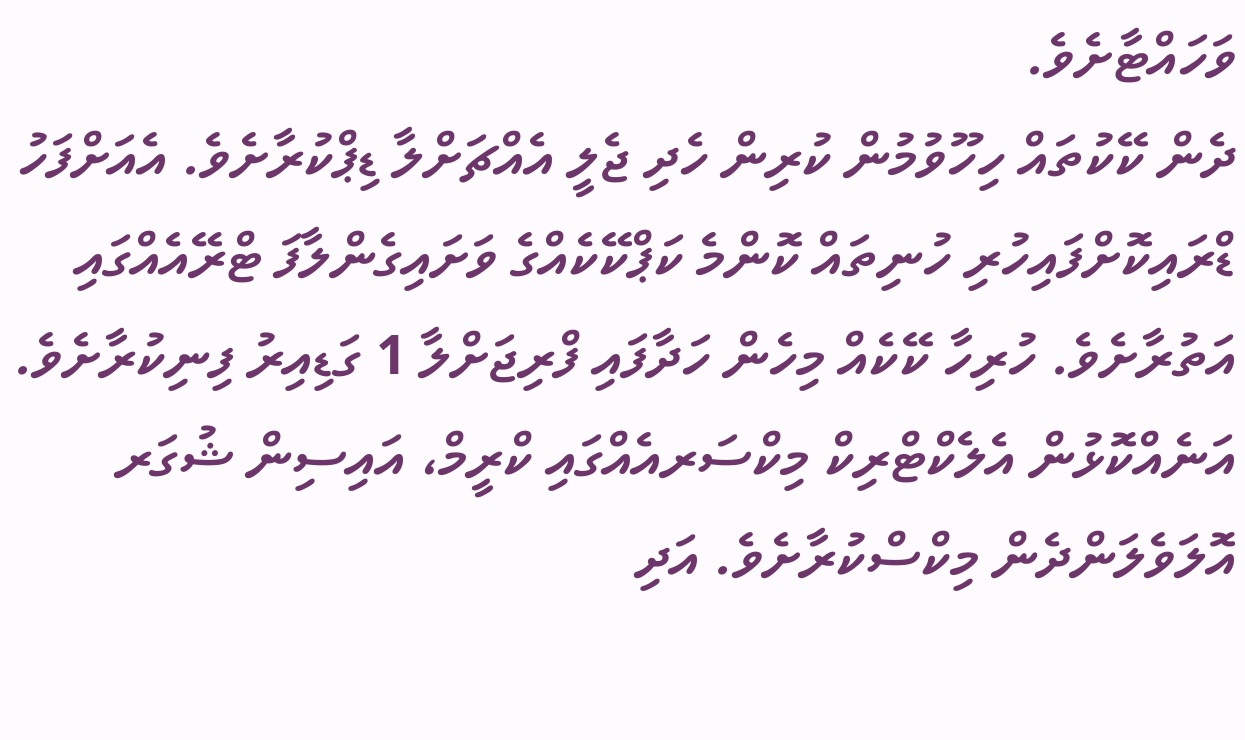ވަހައްޓާށެވެ.
ދެން ކޭކުތައް ހިހޫވުމުން ކުރިން ހެދި ޖެލީ އެއްޗަށްލާ ޑިޕްކުރާށެވެ. އެއަށްފަހު ޑްރައިކޮށްފައިހުރި ހުނިތައް ކޮންމެ ކަޕްކޭކެއްގެ ވަށައިގެންލާފަ ޓްރޭއެއްގައި އަތުރާށެވެ. ހުރިހާ ކޭކެއް މިހެން ހަދާފައި ފްރިޖަށްލާ 1 ގަޑިއިރު ފިނިކުރާށެވެ.
އަނެއްކޮޅުން އެލެކްޓްރިކް މިކްސަރއެއްގައި ކްރީމް، އައިސިން ޝުގަރ އޮލަވެލަންދެން މިކްސްކުރާށެވެ. އަދި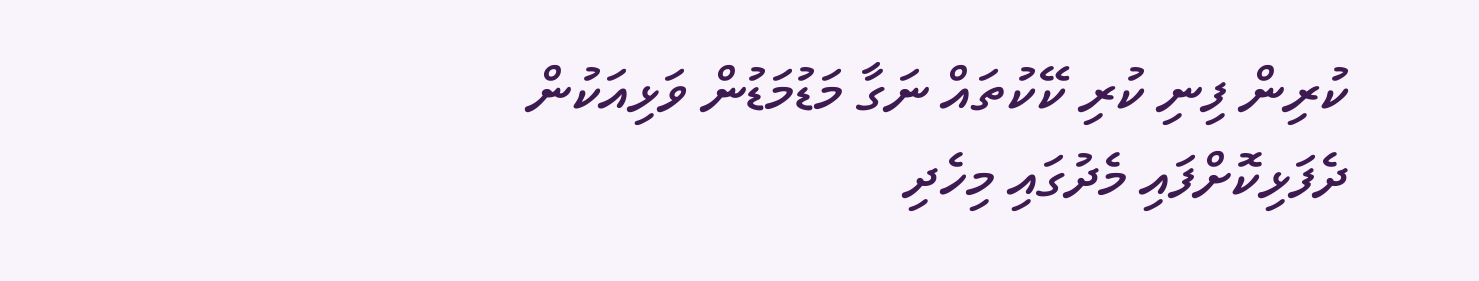ކުރިން ފިނި ކުރި ކޭކުތައް ނަގާ މަޑުމަޑުން ވަޅިއަކުން ދެފަޅިކޮށްފައި މެދުގައި މިހެދި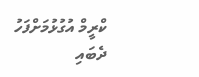ކްރީމް އުގުޅުމަށްފަހު ދެބައި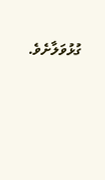ގުޅުވަލާށެވެ.